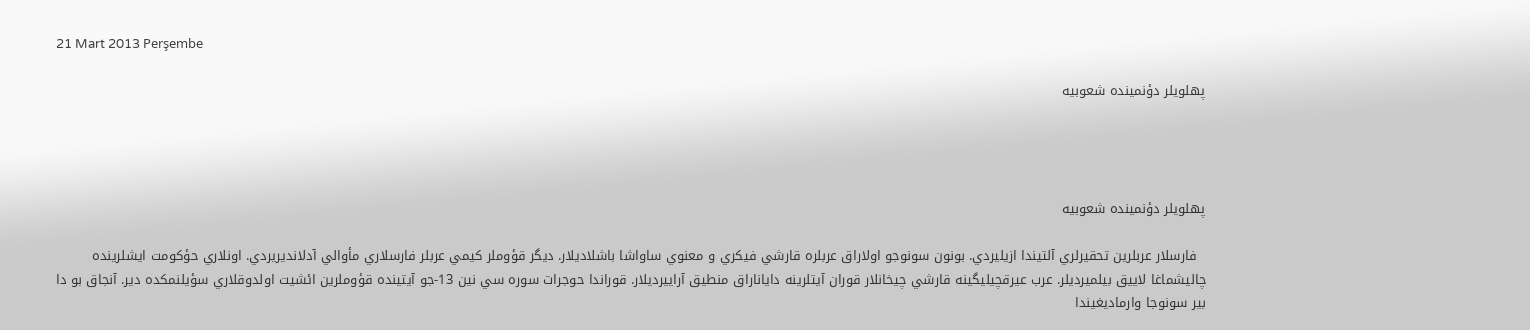21 Mart 2013 Perşembe

پهلویلر دؤنمینده شعوبیه




پهلویلر دؤنمینده شعوبیه

  فارسلار عربلرين تحقيرلري آلتيندا ازيليردي. بونون سونوجو اولاراق عربلره قارشي فيکري و معنوي ساواشا باشلاديلار. ديگر قؤوملر کيمي عربلر فارسلاري مأوالي آدلانديريردي. اونلاري حؤکومت ايشلرينده چاليشماغا لاييق بيلميرديلر. عرب عيرقچيليگينه قارشي چيخانلار قوران آيتلرينه داياناراق منطيق آراييرديلار. قوراندا حوجرات سوره سي نين 13-جو آيتينده قؤوملرين ائشيت اولدوقلاري سؤيلنمکده دير. آنجاق بو دا بير سونوجا وارماديغيندا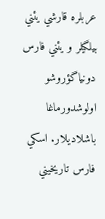عربلره قارشي يئني بيلگيلر و يئني فارس دونياگؤروشو اولوشدورماغا باشلاديلار. اسکي فارس تاريخيني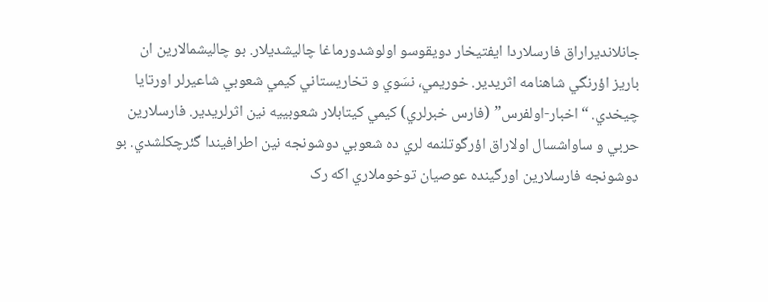جانلانديراراق فارسلاردا ايفتيخار دويقوسو اولوشدورماغا چاليشديلار. بو چاليشمالارين ان باريز اؤرنگي شاهنامه اثريدير. خوريمي، نسَوي و تخاريستاني کيمي شعوبي شاعيرلر اورتايا چيخدي. “اخبار-اولفرس” (فارس خبرلري) کيمي کيتابلار شعوبييه نين اثرلريدير. فارسلارين حربي و ساواشسال اولاراق اؤرگوتلنمه لري ده شعوبي دوشونجه نين اطرافيندا گئرچکلشدي. بو دوشونجه فارسلارين اورگينده عوصيان توخوملاري اکه رک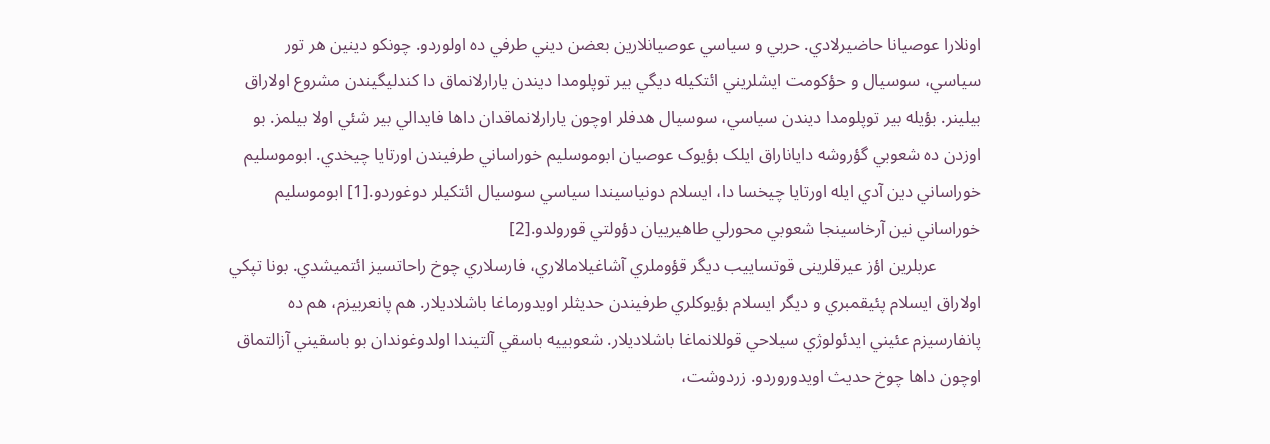اونلارا عوصيانا حاضيرلادي. حربي و سياسي عوصيانلارين بعضن ديني طرفي ده اولوردو. چونکو دينين هر تور سياسي، سوسيال و حؤکومت ايشلريني ائتکيله ديگي بير توپلومدا ديندن يارارلانماق دا کندليگيندن مشروع اولاراق بيلينر. بؤيله بير توپلومدا ديندن سياسي، سوسيال هدفلر اوچون يارارلانماقدان داها فايدالي بير شئي اولا بيلمز. بو اوزدن ده شعوبي گؤروشه داياناراق ايلک بؤيوک عوصيان ابوموسليم خوراساني طرفيندن اورتايا چيخدي. ابوموسليم خوراساني دين آدي ايله اورتايا چيخسا دا، ايسلام دونياسيندا سياسي سوسيال ائتکيلر دوغوردو.[1] ابوموسليم خوراساني نين آرخاسينجا شعوبي محورلي طاهيرييان دؤولتي قورولدو.[2]
          عربلرين اؤز عيرقلرينی قوتساييب ديگر قؤوملري آشاغيلامالاري، فارسلاري چوخ راحاتسيز ائتميشدي. بونا تپکي اولاراق ايسلام پئيقمبري و ديگر ايسلام بؤيوکلري طرفيندن حدیثلر اويدورماغا باشلاديلار. هم پانعربيزم، هم ده پانفارسيزم عئيني ايدئولوژي سيلاحي قوللانماغا باشلاديلار. شعوبييه باسقي آلتيندا اولدوغوندان بو باسقيني آزالتماق اوچون داها چوخ حدیث اويدوروردو. زردوشت،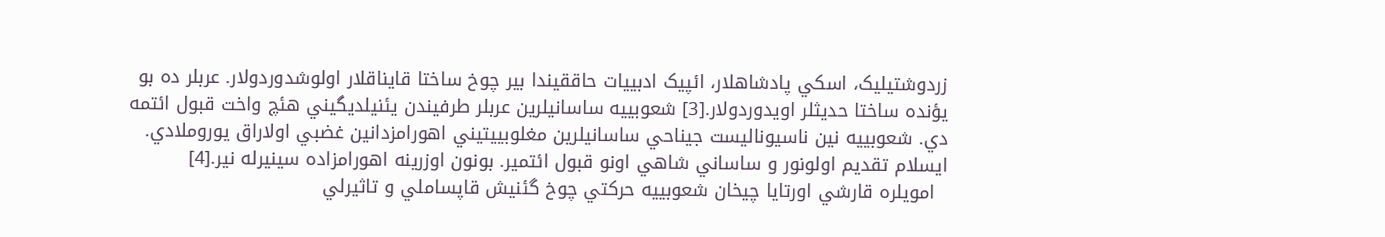زردوشتيليک، اسکي پادشاهلار، ائپيک ادبييات حاققيندا بير چوخ ساختا قايناقلار اولوشدوردولار. عربلر ده بو يؤنده ساختا حدیثلر اويدوردولار.[3] شعوبييه ساسانيلرين عربلر طرفيندن يئنيلديگيني هئچ واخت قبول ائتمه دي. شعوبييه نين ناسيوناليست جيناحي ساسانيلرين مغلوبييتيني اهورامزدانين غضبي اولاراق يوروملادي. ايسلام تقديم اولونور و ساساني شاهي اونو قبول ائتمير. بونون اوزرينه اهورامزاده سينيرله نير.[4]
  امويلره قارشي اورتايا چيخان شعوبييه حرکتي چوخ گئنيش قاپساملي و تاثيرلي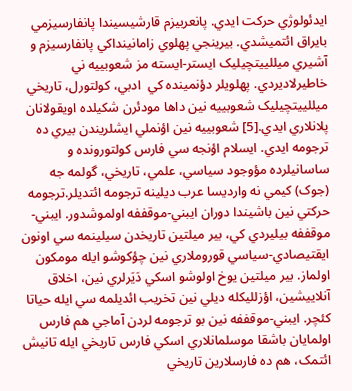ايدئولوژي حرکت ايدي. پانعربيزم قارشيسيندا پانفارسيزمي بايراق ائتميشدي. بيرينجي پهلوي زامانينداکي پانفارسيزم و آشيري ميللييتچيليک ايستر-ايسته مز شعوبييه ني خاطيرلاديردي. پهلويلر دؤنمينده کي  ادبي، کولتورل، تاريخي ميللييتچيليک شعوبييه نين داها مودئرن شکيلده اويقولانان پلانلاري ايدي.[5] شعوبييه نين اؤنملي ايشلريندن بيري ده ترجومه ايدي. ايسلام اؤنجه سي فارس کولتورونده و ساسانيلرده مؤوجود سياسي، علمي، تاريخي، گولمه جه  (جوک) کيمي نه وارديسا عرب ديلينه ترجومه ائتديلر.ترجومه حرکتي نين باشيندا دوران ايبني-موقففه اولموشدور. ايبني-موقففه بيليردي کي، بير ميلتين تاريخدن سيلينمه سي اونون ايقتيصادي-سياسي قوروملاري نين چؤکوشو ایله مومکون اولماز. بير ميلتين يوخ اولوشو اسکي دَيَرلري نين، اخلاق آنلاييشين، اؤزللیکله ديلي نين تخريب ائديلمه سي ايله حياتا کئچر. ايبني-موقففه نين بو ترجومه لردن آماجي هم فارس اولمايان باشقا موسلمانلاري اسکي فارس تاريخي ايله تانيش ائتمک، هم ده فارسلارين تاريخي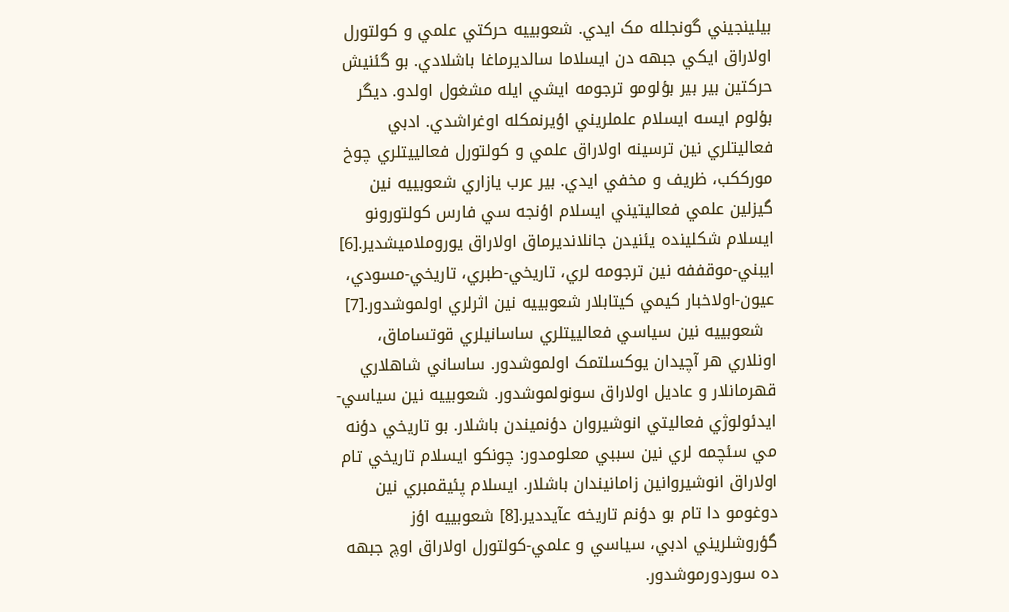بيلينجيني گونجلله مک ايدي. شعوبييه حرکتي علمي و کولتورل اولاراق ايکي جبهه دن ايسلاما سالديرماغا باشلادي. بو گئنيش حرکتين بير بير بؤلومو ترجومه ايشي ايله مشغول اولدو. ديگر بؤلوم ايسه ايسلام علملريني اؤيرنمکله اوغراشدي. ادبي فعاليتلري نين ترسينه اولاراق علمي و کولتورل فعالييتلري چوخ مورککب، ظريف و مخفي ايدي. بير عرب يازاري شعوبييه نين گيزلين علمي فعاليتيني ايسلام اؤنجه سي فارس کولتورونو ايسلام شکلينده يئنيدن جانلانديرماق اولاراق يوروملاميشدير.[6] ايبني-موقففه نين ترجومه لري، تاريخي-طبري، تاريخي-مسودي، عيون-اولاخبار کيمي کيتابلار شعوبييه نين اثرلري اولموشدور.[7]
  شعوبييه نين سياسي فعالييتلري ساسانيلري قوتساماق، اونلاري هر آچيدان يوکسلتمک اولموشدور. ساساني شاهلاري قهرمانلار و عاديل اولاراق سونولموشدور. شعوبييه نين سياسي-ايدئولوژي فعاليتي انوشيروان دؤنميندن باشلار. بو تاريخي دؤنه مي سئچمه لري نين سببي معلومدور: چونکو ايسلام تاريخي تام اولاراق انوشيروانين زامانيندان باشلار. ايسلام پئيقمبري نين دوغومو دا تام بو دؤنم تاريخه عآيددير.[8] شعوبييه اؤز گؤروشلريني ادبي، سياسي و علمي-کولتورل اولاراق اوچ جبهه ده سوردورموشدور.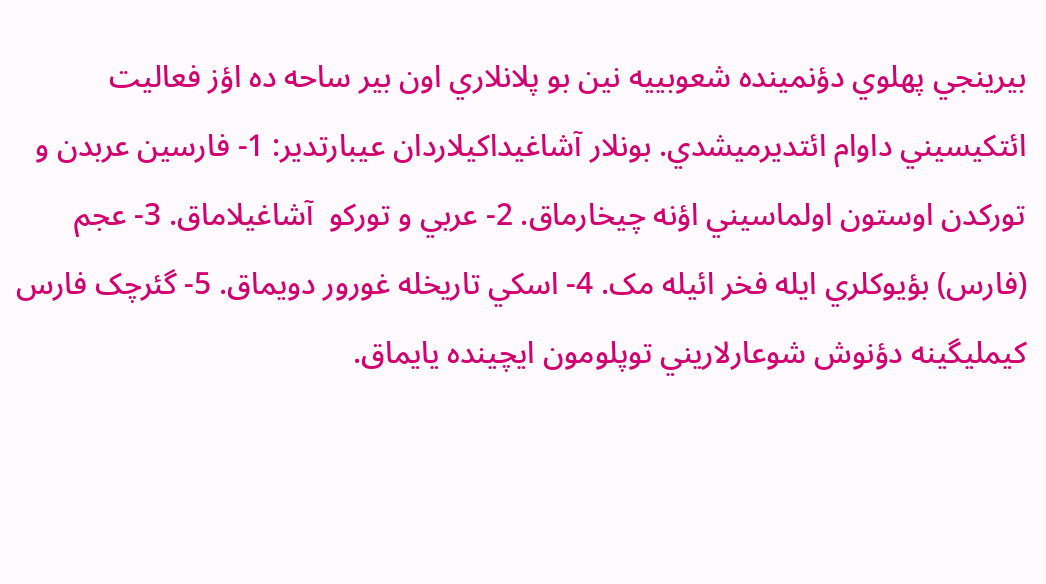بيرينجي پهلوي دؤنمينده شعوبييه نين بو پلانلاري اون بير ساحه ده اؤز فعاليت ائتکيسيني داوام ائتديرميشدي. بونلار آشاغيداکيلاردان عيبارتدير: 1- فارسین عربدن و تورکدن اوستون اولماسيني اؤنه چيخارماق. 2- عربي و تورکو  آشاغيلاماق. 3- عجم (فارس) بؤيوکلري ايله فخر ائيله مک. 4- اسکي تاريخله غورور دويماق. 5- گئرچک فارس کيمليگينه دؤنوش شوعارلاريني توپلومون ايچينده يايماق.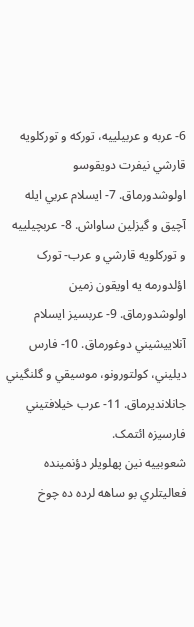6- عربه و عربيلييه، تورکه و تورکلویه قارشي نيفرت دويقوسو اولوشدورماق. 7- ايسلام عربي ايله آچيق و گيزلين ساواش. 8- عربچيلييه و تورکلویه قارشي و عرب- تورک اؤلدورمه يه اويقون زمين اولوشدورماق. 9- عربسيز ايسلام آنلاييشيني دوغورماق. 10- فارس ديليني، کولتورونو، موسيقي و گلنگيني جانلانديرماق. 11- عرب خيلافتيني فارسيزه ائتمک.
شعوبييه نین پهلویلر دؤنمینده فعاليتلري بو ساهه لرده ده چوخ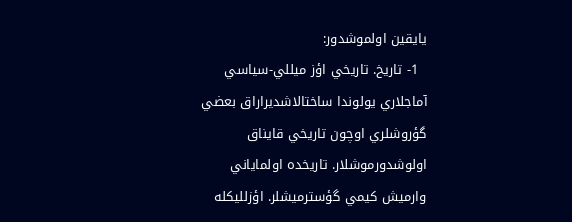يايقين اولموشدور:
  1- تاريخ. تاريخي اؤز ميللي-سياسي آماجلاري يولوندا ساختالاشديراراق بعضي گؤروشلري اوچون تاريخي قايناق اولوشدورموشلار. تاريخده اولمایاني وارميش کيمي گؤسترميشلر. اؤزلليکله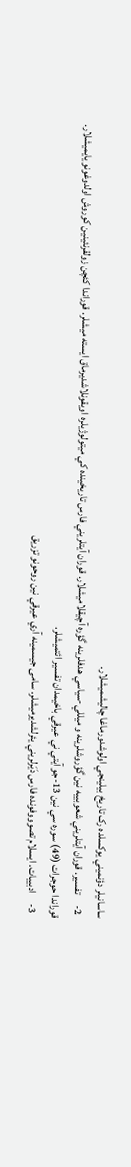ساسانيلر دؤنميني يوکسلده رک تاريخ بيلينجي اولوشدورماغا چاليشميشلار.
  2-     تفسير. قوران آيتلريني شعوبييه نين گؤروشلرينه و ميللي-سياسي هدفلرينه گؤره آچيقلاميشلار. قوران آيتلريني فارس تاريخينده کي ميتولوژيلره اويقونلاشديرماق ايسته ميشلر. قوراندا کئچن زولقرنئينين کوروش اولدوغونو يايميشلار. قوراندا حوجرات (49) سوره سي نين 13-جو آيتي ني عيرقي باخيمدان تفسير ائتميشلر.
  3-     ادبييات. ايسلام تصوووفونده فارس دَيَرلريني يئرلشديرميشلر. سامی جيسمينه آري عيرقي نين روحونو تزريق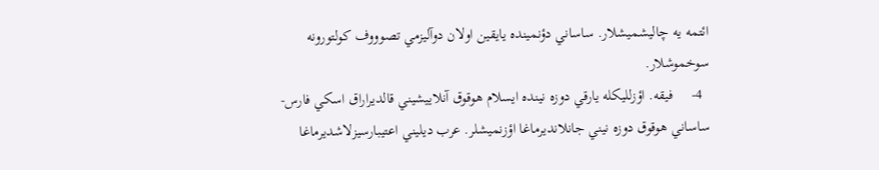ائتمه يه چاليشميشلار. ساساني دؤنمينده يايقين اولان دوآليزمي تصوووف کولتورونه سوخموشلار.
  4-     فيقه. اؤزلليکله يارقي دوزه نينده ايسلام هوقوق آنلاييشيني قالديراراق اسکي فارس-ساساني هوقوق دوزه نيني جانلانديرماغا اؤزنميشلر. عرب ديليني اعتيبارسيزلاشديرماغا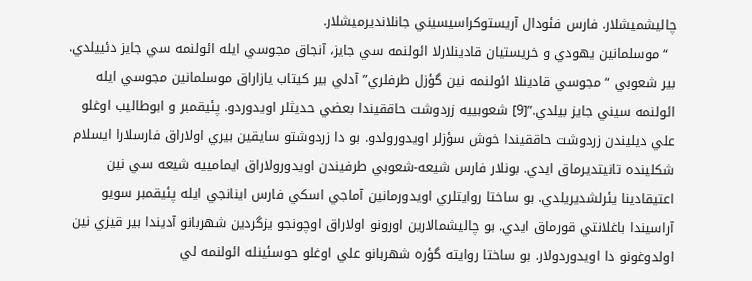چاليشميشلار. فارس فئودال آريستوکراسيسيني جانلانديرميشلار.
  “موسلمانين يهودي و خريستيان قادينلارلا ائولنمه سي جايز، آنجاق مجوسي ايله ائولنمه سي جايز دئييلدي. بير شعوبي “مجوسي قادينلا ائولنمه نين گؤزل طرفلري” آدلي بير کيتاب يازاراق موسلمانين مجوسي ايله ائولنمه سيني جايز بيلدي.”[9] شعوبييه زردوشت حاققيندا بعضي حدیثلر اويدوردو. پئيقمبر و ابوطاليب اوغلو علي ديليندن زردوشت حاققيندا خوش سؤزلر اويدورولدو. بو دا زردوشتو سايقين بيري اولاراق فارسلارا ايسلام شکلينده تانيتديرماق ايدي. بونلار فارس شيعه-شعوبي طرفيندن اويدورولاراق ايمامييه شيعه سي نين اعتيقادينا يئرلشديريلدي. بو ساختا روايتلري اويدورمانين آماجي اسکي فارس اينانجي ايله پئيقمبر سويو آراسيندا باغلانتي قورماق ايدي. بو چاليشمالارين اورونو اولاراق اوچونجو يزگردين شهربانو آديندا بير قيزي نين اولدوغونو دا اويدوردولار. بو ساختا روايته گؤره شهربانو علي اوغلو حوسئينله ائولنمه لي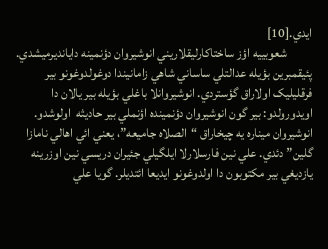ايدي.[10]
          شعوبييه اؤز ساختاکارليقلاريني انوشيروان دؤنمينه دايانديرميشدي. پئيقمبرين بؤيله عدالتلي ساساني شاهي زامانيندا دوغولدوغونو بير فرقليليک اولاراق گؤستردي. انوشيروانلا باغلي بؤيله بير يالان دا اويدورولدو: بير گون انوشيروان دؤنمينده اؤنملي بير حاديثه  اولوشدو. انوشيروان ميناره يه چيخاراق “الصلاه جاميعه”، يعني ائي اهالي نامازا گلين” دئدي. علي نين فارسلارلا ايلگيلي جئيران دريسي نين اوزرينه يازديغي بير مکتوبون دا اولدوغونو ايديعا ائتديلر. گويا علي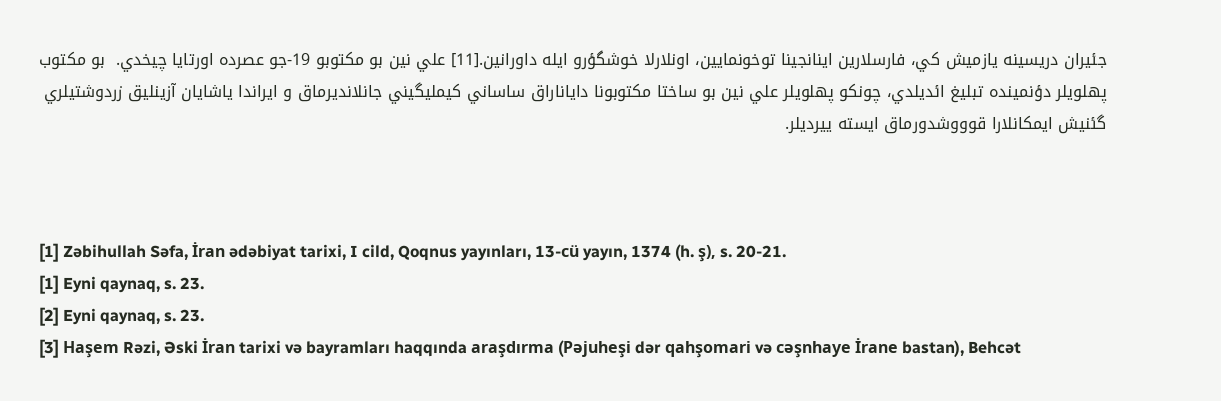جئيران دريسينه يازميش کي، فارسلارين اينانجينا توخونمايين، اونلارلا خوشگؤرو ايله داورانين.[11] علي نين بو مکتوبو 19-جو عصرده اورتايا چيخدي.  بو مکتوب پهلويلر دؤنمينده تبليغ ائديلدي، چونکو پهلويلر علي نين بو ساختا مکتوبونا داياناراق ساساني کيمليگيني جانلانديرماق و ايراندا ياشايان آزينليق زردوشتيلري گئنيش ايمکانلارا قوووشدورماق ايسته ييرديلر.



[1] Zəbihullah Səfa, İran ədəbiyat tarixi, I cild, Qoqnus yayınları, 13-cü yayın, 1374 (h. ş), s. 20-21.
[1] Eyni qaynaq, s. 23.
[2] Eyni qaynaq, s. 23.
[3] Haşem Rəzi, Əski İran tarixi və bayramları haqqında araşdırma (Pəjuheşi dər qahşomari və cəşnhaye İrane bastan), Behcət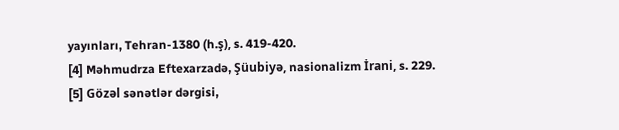yayınları, Tehran-1380 (h.ş), s. 419-420.
[4] Məhmudrza Eftexarzadə, Şüubiyə, nasionalizm İrani, s. 229.
[5] Gözəl sənətlər dərgisi,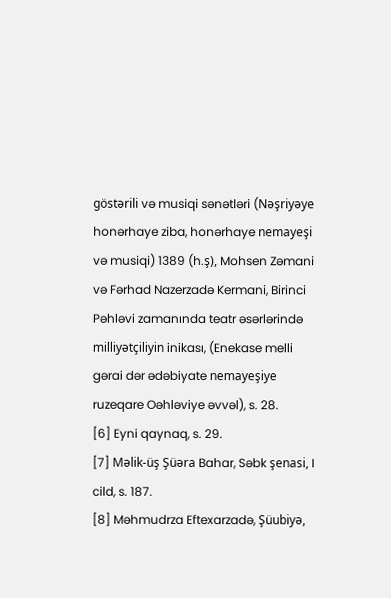göstərili və musiqi sənətləri (Nəşriyəye honərhaye ziba, honərhaye nemayeşi və musiqi) 1389 (h.ş), Mohsen Zəmani və Fərhad Nazerzadə Kermani, Birinci Pəhləvi zamanında teatr əsərlərində milliyətçiliyin inikası, (Enekase melli gərai dər ədəbiyate nemayeşiye ruzeqare Oəhləviye əvvəl), s. 28.
[6] Eyni qaynaq, s. 29.
[7] Məlik-üş Şüəra Bahar, Səbk şenasi, I cild, s. 187.
[8] Məhmudrza Eftexarzadə, Şüubiyə,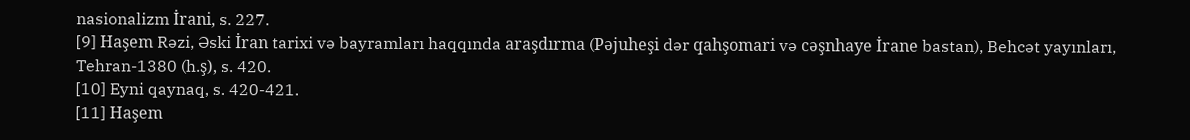nasionalizm İrani, s. 227.
[9] Haşem Rəzi, Əski İran tarixi və bayramları haqqında araşdırma (Pəjuheşi dər qahşomari və cəşnhaye İrane bastan), Behcət yayınları, Tehran-1380 (h.ş), s. 420.
[10] Eyni qaynaq, s. 420-421.
[11] Haşem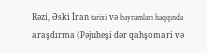Rəzi, Əski İran tarixi və bayramları haqqında araşdırma (Pəjuheşi dər qahşomari və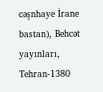cəşnhaye İrane bastan), Behcət yayınları, Tehran-1380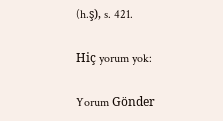(h.ş), s. 421.

Hiç yorum yok:

Yorum Gönder